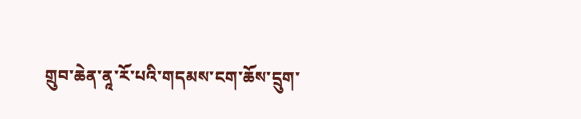གྲུབ་ཆེན་ནཱ་རོ་པའི་གདམས་ངག་ཆོས་དྲུག་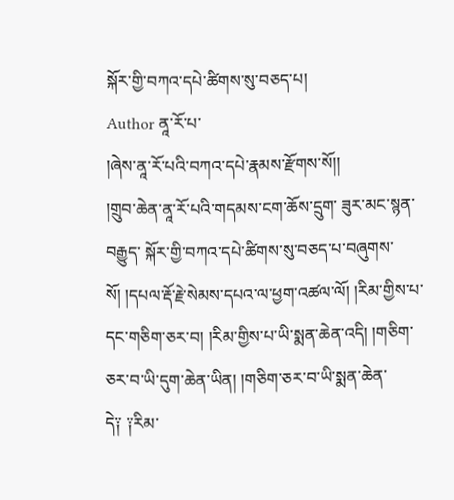སྐོར་གྱི་བཀའ་དཔེ་ཚིགས་སུ་བཅད་པ།
Author ནཱ་རོ་པ་
།ཞེས་ནཱ་རོ་པའི་བཀའ་དཔེ་རྣམས་རྫོགས་སོ།།
།གྲུབ་ཆེན་ནཱ་རོ་པའི་གདམས་ངག་ཆོས་དྲུག་ ཟུར་མང་སྙན་བརྒྱུད་ སྐོར་གྱི་བཀའ་དཔེ་ཚིགས་སུ་བཅད་པ་བཞུགས་སོ། །དཔལ་རྡོ་རྗེ་སེམས་དཔའ་ལ་ཕྱག་འཚལ་ལོ། །རིམ་གྱིས་པ་དང་གཅིག་ཅར་བ། །རིམ་གྱིས་པ་ཡི་སྨན་ཆེན་འདི། །གཅིག་ཅར་བ་ཡི་དུག་ཆེན་ཡིན། །གཅིག་ཅར་བ་ཡི་སྨན་ཆེན་དེ༑ ༑རིམ་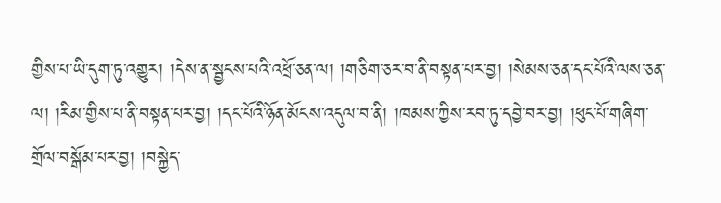གྱིས་པ་ཡི་དུག་ཏུ་འགྱུར། །དེས་ན་སྦྱངས་པའི་འཕྲོ་ཅན་ལ། །གཅིག་ཅར་བ་ནི་བསྟན་པར་བྱ། །སེམས་ཅན་དང་པོའི་ལས་ཅན་ལ། །རིམ་གྱིས་པ་ནི་བསྟན་པར་བྱ། །དང་པོའི་ཉོན་མོངས་འདུལ་བ་ནི། །ཁམས་ཀྱིས་རབ་ཏུ་དབྱེ་བར་བྱ། །ཕུང་པོ་གཞིག་གྲོལ་བསྒོམ་པར་བྱ། །བསྐྱེད་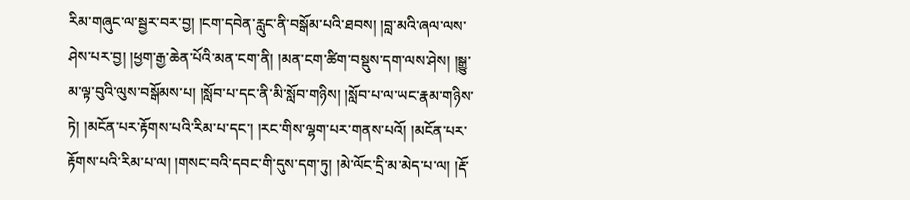རིམ་གཞུང་ལ་སྦྱར་བར་བྱ། །ངག་དབེན་རླུང་ནི་བསྒོམ་པའི་ཐབས། །བླ་མའི་ཞལ་ལས་ཤེས་པར་བྱ། །ཕྱག་རྒྱ་ཆེན་པོའི་མན་ངག་ནི། །མན་ངག་ཚིག་བསྡུས་དག་ལས་ཤེས། །སྒྱུ་མ་ལྟ་བུའི་ལུས་བསྒོམས་པ། །སློབ་པ་དང་ནི་མི་སློབ་གཉིས། །སློབ་པ་ལ་ཡང་རྣམ་གཉིས་ཏེ། །མངོན་པར་རྟོགས་པའི་རིམ་པ་དང་། །རང་གིས་ལྷག་པར་གནས་པའོ། །མངོན་པར་རྟོགས་པའི་རིམ་པ་ལ། །གསང་བའི་དབང་གི་དུས་དག་ཏུ། །མེ་ལོང་དྲི་མ་མེད་པ་ལ། །རྡོ་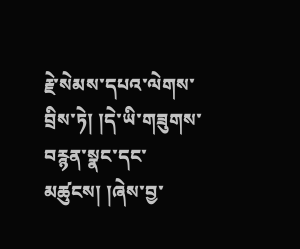རྗེ་སེམས་དཔའ་ལེགས་བྲིས་ཏེ། །དེ་ཡི་གཟུགས་བརྙན་སྣང་དང་མཚུངས། །ཞེས་བྱ་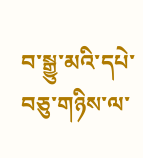བ་སྒྱུ་མའི་དཔེ་བཅུ་གཉིས་ལ་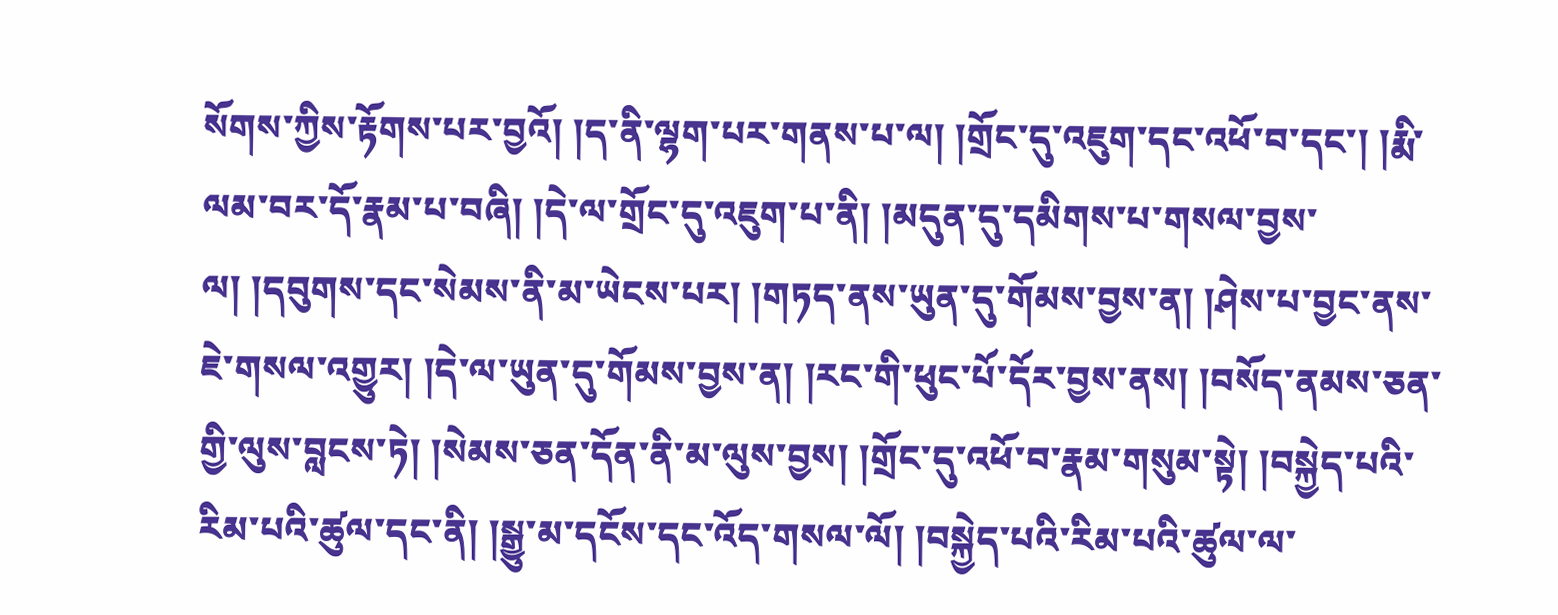སོགས་ཀྱིས་རྟོགས་པར་བྱའོ། །ད་ནི་ལྷག་པར་གནས་པ་ལ། །གྲོང་དུ་འཇུག་དང་འཕོ་བ་དང་། །རྨི་ལམ་བར་དོ་རྣམ་པ་བཞི། །དེ་ལ་གྲོང་དུ་འཇུག་པ་ནི། །མདུན་དུ་དམིགས་པ་གསལ་བྱས་ལ། །དབུགས་དང་སེམས་ནི་མ་ཡེངས་པར། །གཏད་ནས་ཡུན་དུ་གོམས་བྱས་ན། །ཤེས་པ་བྱང་ནས་ཇེ་གསལ་འགྱུར། །དེ་ལ་ཡུན་དུ་གོམས་བྱས་ན། །རང་གི་ཕུང་པོ་དོར་བྱས་ནས། །བསོད་ནམས་ཅན་གྱི་ལུས་བླངས་ཏེ། །སེམས་ཅན་དོན་ནི་མ་ལུས་བྱས། །གྲོང་དུ་འཕོ་བ་རྣམ་གསུམ་སྟེ། །བསྐྱེད་པའི་རིམ་པའི་ཚུལ་དང་ནི། །སྒྱུ་མ་དངོས་དང་འོད་གསལ་ལོ། །བསྐྱེད་པའི་རིམ་པའི་ཚུལ་ལ་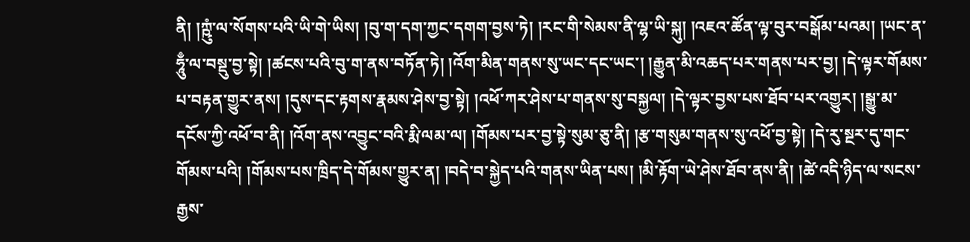ནི། །ཀྵུཾ་ལ་སོགས་པའི་ཡི་གེ་ཡིས། །བུ་ག་དག་ཀྱང་དགག་བྱས་ཏེ། །རང་གི་སེམས་ནི་ལྷ་ཡི་སྐུ། །འཇའ་ཚོན་ལྟ་བུར་བསྒོམ་པའམ། །ཡང་ན་ཧཱུྃ་ལ་བསྡུ་བྱ་སྟེ། །ཚངས་པའི་བུ་ག་ནས་བཏོན་ཏེ། །འོག་མིན་གནས་སུ་ཡང་དང་ཡང་། །རྒྱུན་མི་འཆད་པར་གནས་པར་བྱ། །དེ་ལྟར་གོམས་པ་བརྟན་གྱུར་ནས། །དུས་དང་རྟགས་རྣམས་ཤེས་བྱ་སྟེ། །འཕོ་ཀར་ཤེས་པ་གནས་སུ་བསྐྱལ། །དེ་ལྟར་བྱས་པས་ཐོབ་པར་འགྱུར། །སྒྱུ་མ་དངོས་ཀྱི་འཕོ་བ་ནི། །འོག་ནས་འབྱུང་བའི་རྨི་ལམ་ལ། །གོམས་པར་བྱ་སྟེ་སུམ་ཅུ་ནི། །རྩ་གསུམ་གནས་སུ་འཕོ་བྱ་སྟེ། །དེ་རུ་སྔར་དུ་གང་གོམས་པའི། །གོམས་པས་ཁྲིད་དེ་གོམས་གྱུར་ན། །བདེ་བ་སྐྱེད་པའི་གནས་ཡིན་པས། །མི་རྟོག་ཡེ་ཤེས་ཐོབ་ནས་ནི། །ཚེ་འདི་ཉིད་ལ་སངས་རྒྱས་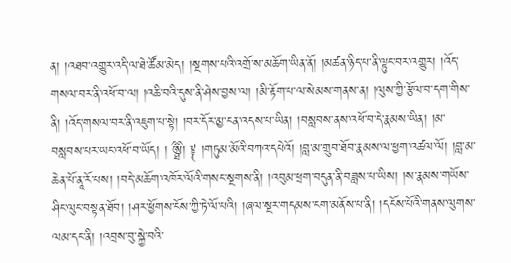ན། །འཐབ་འགྱུར་འདི་ལ་ཐེ་ཚོམ་མེད། །སྔགས་པའི་འགྲོ་ས་མཆོག་ཡིན་ནོ། །མཚན་ཉིད་པ་ནི་ལྟུང་བར་འགྱུར། །འོད་གསལ་བར་ནི་འཕོ་བ་ལ། །འཆི་བའི་དུས་ནི་ཤེས་བྱས་ལ། །མི་རྟོག་པ་ལ་སེམས་གནས་ན། །ལུས་ཀྱི་རྩོལ་བ་དག་གིས་ནི། །འོད་གསལ་བར་ནི་འཇུག་པ་སྟེ། །བར་དོར་མྱ་ངན་འདས་པ་ཡིན། །བསླབས་ནས་འཕོ་བ་དེ་རྣམས་ཡིན། །མ་བསླབས་པར་ཡང་འཕོ་བ་ཡོད། ། ཨྠིྀ། ༈ །གཏུམ་མོའི་བཀའ་དཔེའོ། །བླ་མ་གྲུབ་ཐོབ་རྣམས་ལ་ཕྱག་འཚལ་ལོ། །བླ་མ་ཆེན་པོ་ནཱ་རོ་པས། །བདེ་མཆོག་འཁོར་ལོའི་གསང་སྔགས་ནི། །འབུམ་ཕྲག་བདུན་ནི་བཟླས་པ་ཡིས། །ས་རྣམས་གཡོས་ཤིང་ལུང་བསྟན་ཐོབ། །ཤར་ཕྱོགས་ངོས་ཀྱི་ཏེ་ལོ་པའི། །ཞལ་སྔར་གདམས་ངག་མནོས་པ་ནི། །དངོས་པོའི་གནས་ལུགས་ལམ་དང་ནི། །འབྲས་བུ་སྐྱེ་བའི་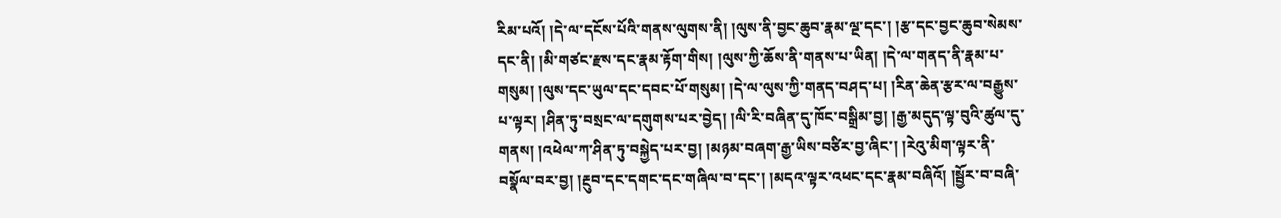རིམ་པའོ། །དེ་ལ་དངོས་པོའི་གནས་ལུགས་ནི། །ལུས་ནི་བྱང་ཆུབ་རྣམ་ལྔ་དང་། །རྩ་དང་བྱང་ཆུབ་སེམས་དང་ནི། །མི་གཙང་རྫས་དང་རྣམ་རྟོག་གིས། །ལུས་ཀྱི་ཆོས་ནི་གནས་པ་ཡིན། །དེ་ལ་གནད་ནི་རྣམ་པ་གསུམ། །ལུས་དང་ཡུལ་དང་དབང་པོ་གསུམ། །དེ་ལ་ལུས་ཀྱི་གནད་བཤད་པ། །རིན་ཆེན་རྩར་ལ་བརྒྱུས་པ་ལྟར། །ཤིན་ཏུ་བསྲང་ལ་དགུགས་པར་བྱེད། །ལི་རི་བཞིན་དུ་ཁོང་བསྒྲིམ་བྱ། །རྒྱ་མདུད་ལྟ་བུའི་ཚུལ་དུ་གནས། །འཕེལ་ཀ་ཤིན་ཏུ་བསྐྱེད་པར་བྱ། །མཉམ་བཞག་རྒྱ་ཡིས་བཙིར་བྱ་ཞིང་། །རེའུ་མིག་ལྟར་ནི་བསྣོལ་བར་བྱ། །རྔུབ་དང་དགང་དང་གཞིལ་བ་དང་། །མདའ་ལྟར་འཕང་དང་རྣམ་བཞིའོ། །སྦྱོར་བ་བཞི་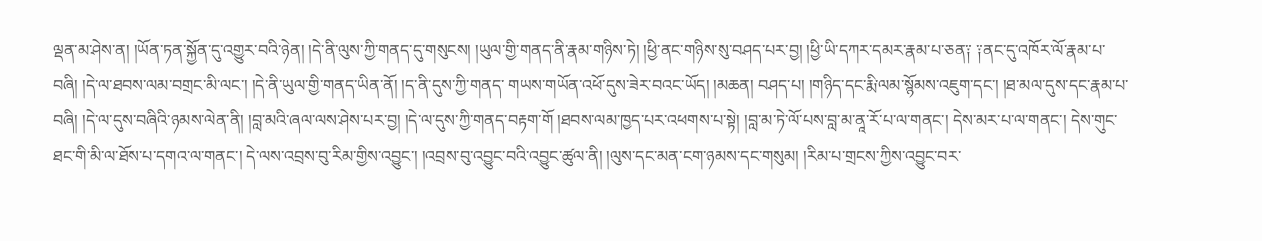ལྡན་མ་ཤེས་ན། །ཡོན་ཏན་སྐྱོན་དུ་འགྱུར་བའི་ཉེན། །དེ་ནི་ལུས་ཀྱི་གནད་དུ་གསུངས། །ཡུལ་གྱི་གནད་ནི་རྣམ་གཉིས་ཏེ། །ཕྱི་ནང་གཉིས་སུ་བཤད་པར་བྱ། །ཕྱི་ཡི་དཀར་དམར་རྣམ་པ་ཅན༑ ༑ནང་དུ་འཁོར་ལོ་རྣམ་པ་བཞི། །དེ་ལ་ཐབས་ལམ་བགྲང་མི་ལང་། །དེ་ནི་ཡུལ་གྱི་གནད་ཡིན་ནོ། །ད་ནི་དུས་ཀྱི་གནད་ གཡས་གཡོན་འཕོ་དུས་ཟེར་བའང་ཡོད། །མཆན། བཤད་པ། །གཉིད་དང་རྨི་ལམ་སྙོམས་འཇུག་དང་། །ཐ་མལ་དུས་དང་རྣམ་པ་བཞི། །དེ་ལ་དུས་བཞིའི་ཉམས་ལེན་ནི། །བླ་མའི་ཞལ་ལས་ཤེས་པར་བྱ། །དེ་ལ་དུས་ཀྱི་གནད་བརྟག་གོ །ཐབས་ལམ་ཁྱད་པར་འཕགས་པ་སྟེ། །བླ་མ་ཏེ་ལོ་པས་བླ་མ་ནཱ་རོ་པ་ལ་གནང་། དེས་མར་པ་ལ་གནང་། དེས་གུང་ཐང་གི་མི་ལ་ཐོས་པ་དགའ་ལ་གནང་། དེ་ལས་འབྲས་བུ་རིམ་གྱིས་འབྱུང་། །འབྲས་བུ་འབྱུང་བའི་འབྱུང་ཚུལ་ནི། །ལུས་དང་མན་ངག་ཉམས་དང་གསུམ། །རིམ་པ་གྲངས་ཀྱིས་འབྱུང་བར་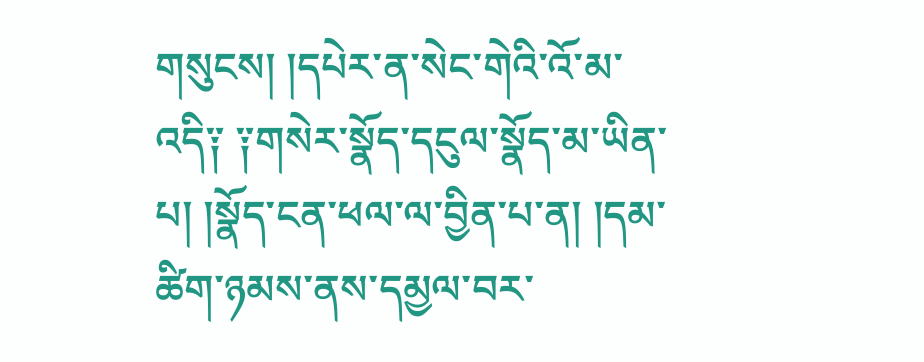གསུངས། །དཔེར་ན་སེང་གེའི་འོ་མ་འདི༑ ༑གསེར་སྣོད་དངུལ་སྣོད་མ་ཡིན་པ། །སྣོད་ངན་ཕལ་ལ་བྱིན་པ་ན། །དམ་ཚིག་ཉམས་ནས་དམྱལ་བར་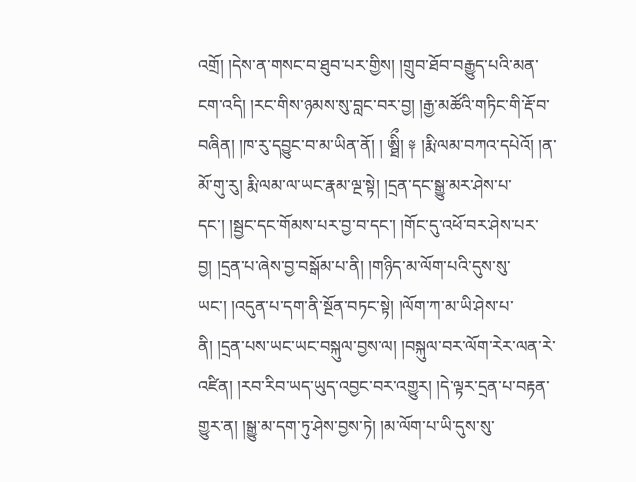འགྲོ། །དེས་ན་གསང་བ་ཐུབ་པར་གྱིས། །གྲུབ་ཐོབ་བརྒྱུད་པའི་མན་ངག་འདི། །རང་གིས་ཉམས་སུ་བླང་བར་བྱ། །རྒྱ་མཚོའི་གཏིང་གི་རྡོ་བ་བཞིན། །ཁ་རུ་དབྱུང་བ་མ་ཡིན་ནོ། ། ཨྠིྀ། ༈ །རྨི་ལམ་བཀའ་དཔེའོ། །ན་མོ་གུ་རུ། རྨི་ལམ་ལ་ཡང་རྣམ་ལྔ་སྟེ། །དྲན་དང་སྒྱུ་མར་ཤེས་པ་དང་། །སྦྱང་དང་གོམས་པར་བྱ་བ་དང་། །གོང་དུ་འཕོ་བར་ཤེས་པར་བྱ། །དྲན་པ་ཞེས་བྱ་བསྒོམ་པ་ནི། །གཉིད་མ་ལོག་པའི་དུས་སུ་ཡང་། །འདུན་པ་དག་ནི་སྔོན་བཏང་སྟེ། །ལོག་ཀ་མ་ཡི་ཤེས་པ་ནི། །དྲན་པས་ཡང་ཡང་བསྐུལ་བྱས་ལ། །བསྐུལ་བར་ལོག་རེར་ལན་རེ་འཛིན། །རབ་རིབ་ཡད་ཡུད་འབྱང་བར་འགྱུར། །དེ་ལྟར་དྲན་པ་བརྟན་གྱུར་ན། །སྒྱུ་མ་དག་ཏུ་ཤེས་བྱས་ཏེ། །མ་ལོག་པ་ཡི་དུས་སུ་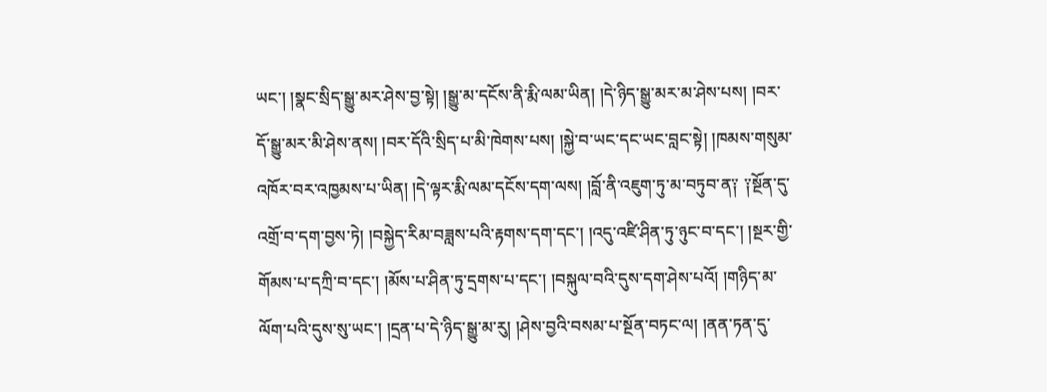ཡང་། །སྣང་སྲིད་སྒྱུ་མར་ཤེས་བྱ་སྟེ། །སྒྱུ་མ་དངོས་ནི་རྨི་ལམ་ཡིན། །དེ་ཉིད་སྒྱུ་མར་མ་ཤེས་པས། །བར་དོ་སྒྱུ་མར་མི་ཤེས་ནས། །བར་དོའི་སྲིད་པ་མི་ཁེགས་པས། །སྐྱེ་བ་ཡང་དང་ཡང་བླང་སྟེ། །ཁམས་གསུམ་འཁོར་བར་འཁྱམས་པ་ཡིན། །དེ་ལྟར་རྨི་ལམ་དངོས་དག་ལས། །བློ་ནི་འཇུག་ཏུ་མ་བཏུབ་ན༑ ༑སྔོན་དུ་འགྲོ་བ་དག་བྱས་ཏེ། །བསྐྱེད་རིམ་བཟླས་པའི་རྟགས་དག་དང་། །འདུ་འཛི་ཤིན་ཏུ་ཉུང་བ་དང་། །སྔར་གྱི་གོམས་པ་དཀྲི་བ་དང་། །མོས་པ་ཤིན་ཏུ་དྲགས་པ་དང་། །བསྐུལ་བའི་དུས་དག་ཤེས་པའོ། །གཉིད་མ་ལོག་པའི་དུས་སུ་ཡང་། །དྲན་པ་དེ་ཉིད་སྒྱུ་མ་རུ། །ཤེས་བྱའི་བསམ་པ་སྔོན་བཏང་ལ། །ནན་ཏན་དུ་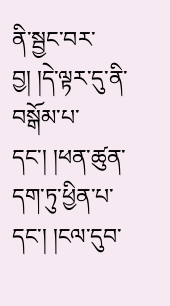ནི་སྦྱང་བར་བྱ། །དེ་ལྟར་དུ་ནི་བསྒོམ་པ་དང་། །ཕན་ཚུན་དག་ཏུ་ཕྱིན་པ་དང་། །ངལ་དུབ་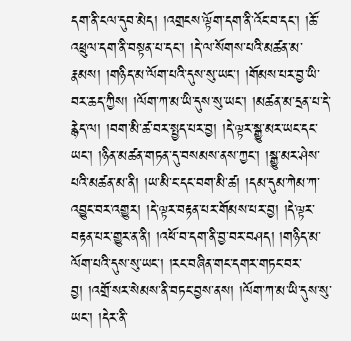དག་ནི་ངལ་དུབ་མེད། །འགྲངས་ལྟོག་དག་ནི་འོང་བ་དང་། །ཆོ་འཕྲུལ་དག་ནི་བསྟན་པ་དང་། །དེ་ལ་སོགས་པའི་མཚན་མ་རྣམས། །གཉིད་མ་ལོག་པའི་དུས་སུ་ཡང་། །གོམས་པར་བྱ་ཡི་བར་ཆད་ཀྱིས། །ལོག་ཀ་མ་ཡི་དུས་སུ་ཡང་། །མཚན་མ་དྲན་པ་དེ་རྙེད་ལ། །བག་མི་ཚ་བར་སྤྱད་པར་བྱ། །དེ་ལྟར་སྒྱུ་མར་ཡང་དང་ཡང་། །ཉིན་མཚན་གཏན་དུ་བསམས་ནས་ཀྱང་། །སྒྱུ་མར་ཤེས་པའི་མཚན་མ་ནི། །ཡ་མི་ང་དང་བག་མི་ཚ། །དམ་དུམ་ཀེམ་ཀ་འབྱུང་བར་འགྱུར། །དེ་ལྟར་བརྟན་པར་གོམས་པར་བྱ། །དེ་ལྟར་བརྟན་པར་གྱུར་ན་ནི། །འཕོ་བ་དག་ནི་བྱ་བར་བཤད། །གཉིད་མ་ལོག་པའི་དུས་སུ་ཡང་། །རང་བཞིན་གང་དགར་གཏང་བར་བྱ། །འགྲོ་སར་སེམས་ནི་བཏང་བྱས་ནས། །ལོག་ཀ་མ་ཡི་དུས་སུ་ཡང་། །དེར་ནི་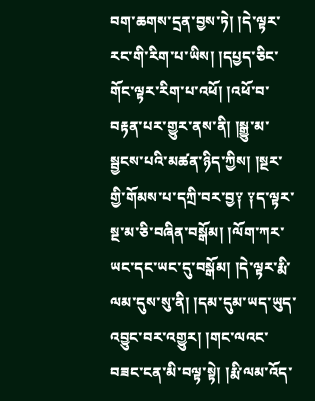བག་ཆགས་དྲན་བྱས་ཏེ། །དེ་ལྟར་རང་གི་རིག་པ་ཡིས། །དཔྱད་ཅིང་གོང་ལྟར་རིག་པ་འཕོ། །འཕོ་བ་བརྟན་པར་གྱུར་ནས་ནི། །སྒྱུ་མ་སྦྱངས་པའི་མཚན་ཉིད་ཀྱིས། །སྔར་གྱི་གོམས་པ་དཀྲི་བར་བྱ༑ ༑ད་ལྟར་སྔ་མ་ཅི་བཞིན་བསྒོམ། །ལོག་ཀར་ཡང་དང་ཡང་དུ་བསྒོམ། །དེ་ལྟར་རྨི་ལམ་དུས་སུ་ནི། །དམ་དུམ་ཡད་ཡུད་འབྱུང་བར་འགྱུར། །གང་ལའང་བཟང་ངན་མི་བལྟ་སྟེ། །རྨི་ལམ་འོད་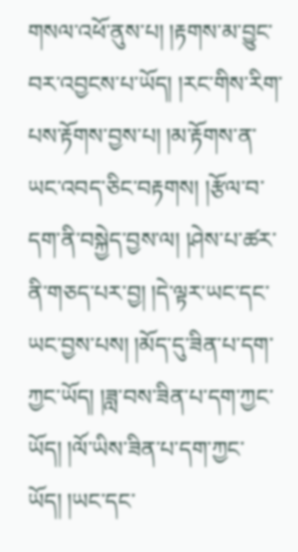གསལ་འཕོ་ནུས་པ། །རྟགས་མ་བྱུང་བར་འབྱངས་པ་ཡོད། །རང་གིས་རིག་པས་རྟོགས་བྱས་པ། །མ་རྟོགས་ན་ཡང་འབད་ཅིང་བརྟགས། །རྩོལ་བ་དག་ནི་བསྐྱེད་བྱས་ལ། །ཤེས་པ་ཚར་ནི་གཅད་པར་བྱ། །དེ་ལྟར་ཡང་དང་ཡང་བྱས་པས། །མོད་དུ་ཟིན་པ་དག་ཀྱང་ཡོད། །ཟླ་བས་ཟིན་པ་དག་ཀྱང་ཡོད། །ལོ་ཡིས་ཟིན་པ་དག་ཀྱང་ཡོད། །ཡང་དང་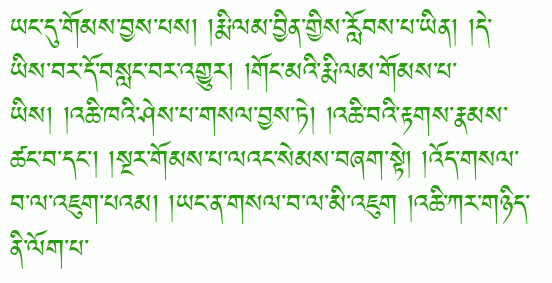ཡང་དུ་གོམས་བྱས་པས། །རྨི་ལམ་བྱིན་གྱིས་རློབས་པ་ཡིན། །དེ་ཡིས་བར་དོ་བསླང་བར་འགྱུར། །གོང་མའི་རྨི་ལམ་གོམས་པ་ཡིས། །འཆི་ཁའི་ཤེས་པ་གསལ་བྱས་ཏེ། །འཆི་བའི་རྟགས་རྣམས་ཚང་བ་དང་། །སྔར་གོམས་པ་ལའང་སེམས་བཞག་སྟེ། །འོད་གསལ་བ་ལ་འཇུག་པའམ། །ཡང་ན་གསལ་བ་ལ་མི་འཇུག །འཆི་ཀར་གཉིད་ནི་ལོག་པ་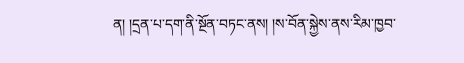ན། །དྲན་པ་དག་ནི་སྔོན་བཏང་ནས། །ས་བོན་སྐྱེས་ནས་རིམ་ཁྱབ་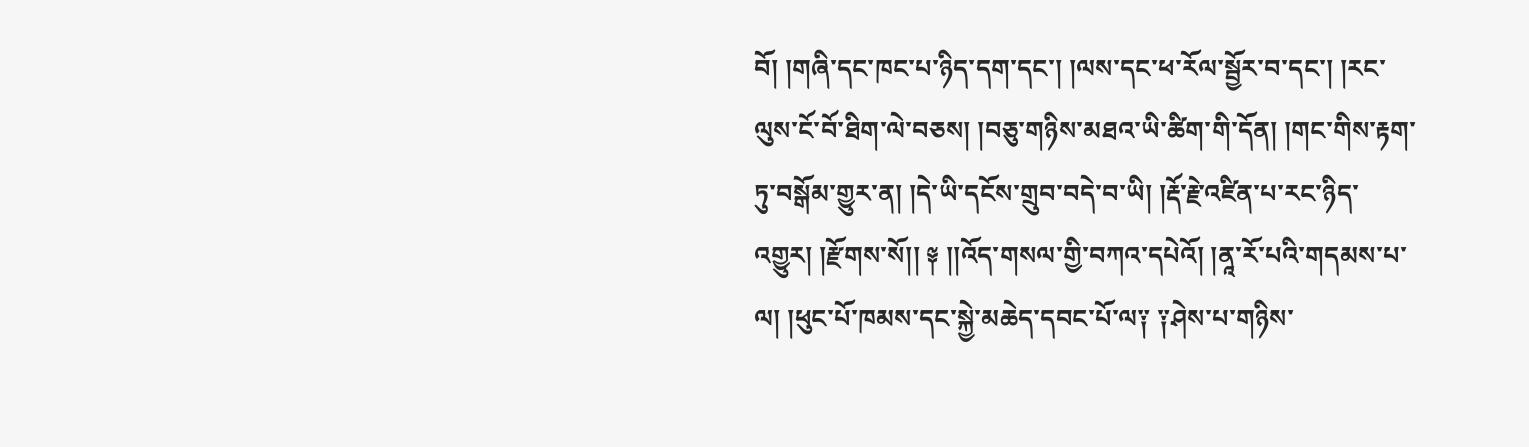བོ། །གཞི་དང་ཁང་པ་ཉིད་དག་དང་། །ལས་དང་ཕ་རོལ་སྦྱོར་བ་དང་། །རང་ལུས་ངོ་བོ་ཐིག་ལེ་བཅས། །བཅུ་གཉིས་མཐའ་ཡི་ཚིག་གི་དོན། །གང་གིས་རྟག་ཏུ་བསྒོམ་གྱུར་ན། །དེ་ཡི་དངོས་གྲུབ་བདེ་བ་ཡི། །རྡོ་རྗེ་འཛིན་པ་རང་ཉིད་འགྱུར། །རྫོགས་སོ།། ༈ །།འོད་གསལ་གྱི་བཀའ་དཔེའོ། །ནཱ་རོ་པའི་གདམས་པ་ལ། །ཕུང་པོ་ཁམས་དང་སྐྱེ་མཆེད་དབང་པོ་ལ༑ ༑ཤེས་པ་གཉིས་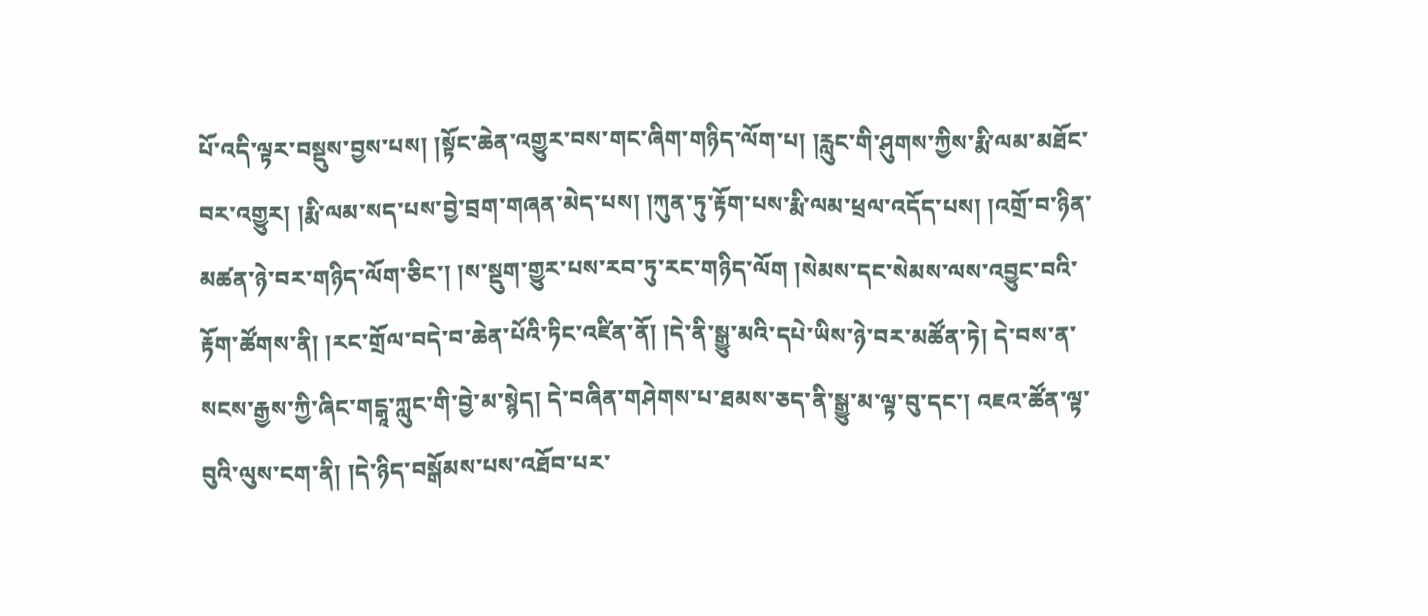པོ་འདི་ལྟར་བསྡུས་བྱས་པས། །སྟོང་ཆེན་འགྱུར་བས་གང་ཞིག་གཉིད་ལོག་པ། །རླུང་གི་ཤུགས་ཀྱིས་རྨི་ལམ་མཐོང་བར་འགྱུར། །རྨི་ལམ་སད་པས་བྱེ་བྲག་གཞན་མེད་པས། །ཀུན་ཏུ་རྟོག་པས་རྨི་ལམ་ཕྲལ་འདོད་པས། །འགྲོ་བ་ཉིན་མཚན་ཉེ་བར་གཉིད་ལོག་ཅིང་། །ས་སྡུག་གྱུར་པས་རབ་ཏུ་རང་གཉིད་ལོག །སེམས་དང་སེམས་ལས་འབྱུང་བའི་རྟོག་ཚོགས་ནི། །རང་གྲོལ་བདེ་བ་ཆེན་པོའི་ཏིང་འཛིན་ནོ། །དེ་ནི་སྒྱུ་མའི་དཔེ་ཡིས་ཉེ་བར་མཚོན་ཏེ། དེ་བས་ན་སངས་རྒྱས་ཀྱི་ཞིང་གངྒཱ་ཀླུང་གི་བྱེ་མ་སྙེད། དེ་བཞིན་གཤེགས་པ་ཐམས་ཅད་ནི་སྒྱུ་མ་ལྟ་བུ་དང་། འཇའ་ཚོན་ལྟ་བུའི་ལུས་ངག་ནི། །དེ་ཉིད་བསྒོམས་པས་འཐོབ་པར་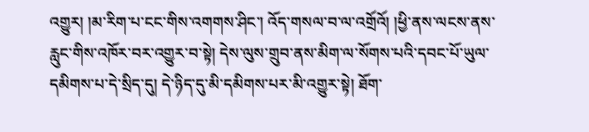འགྱུར། །མ་རིག་པ་ངང་གིས་འགགས་ཤིང་། འོད་གསལ་བ་ལ་འགྲོའོ། །ཕྱི་ནས་ལངས་ནས་རླུང་གིས་འཁོར་བར་འགྱུར་བ་སྟེ། དེས་ལུས་གྲུབ་ནས་མིག་ལ་སོགས་པའི་དབང་པོ་ཡུལ་དམིགས་པ་དེ་སྲིད་དུ། དེ་ཉིད་དུ་མི་དམིགས་པར་མི་འགྱུར་སྟེ། ཐོག་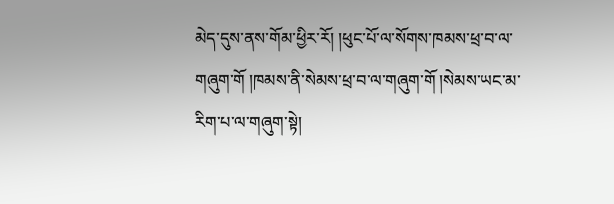མེད་དུས་ནས་གོམ་ཕྱིར་རོ། །ཕུང་པོ་ལ་སོགས་ཁམས་ཕྲ་བ་ལ་གཞུག་གོ །ཁམས་ནི་སེམས་ཕྲ་བ་ལ་གཞུག་གོ །སེམས་ཡང་མ་རིག་པ་ལ་གཞུག་སྟེ།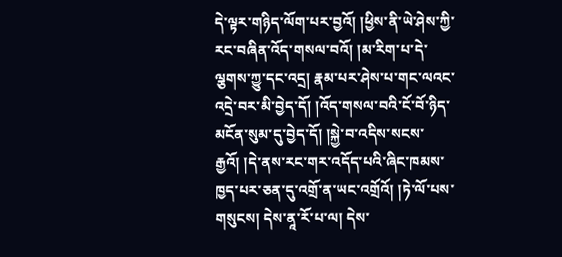དེ་ལྟར་གཉིད་ལོག་པར་བྱའོ། །ཕྱིས་ནི་ཡེ་ཤེས་ཀྱི་རང་བཞིན་འོད་གསལ་བའོ། །མ་རིག་པ་དེ་ལྕགས་ཀྱུ་དང་འདྲ། རྣམ་པར་ཤེས་པ་གང་ལའང་འདྲེ་བར་མི་བྱེད་དོ། །འོད་གསལ་བའི་ངོ་བོ་ཉིད་མངོན་སུམ་དུ་བྱེད་དོ། །སྐྱེ་བ་འདིས་སངས་རྒྱའོ། །དེ་ནས་རང་གར་འདོད་པའི་ཞིང་ཁམས་ཁྱད་པར་ཅན་དུ་འགྲོ་ན་ཡང་འགྲོའོ། །ཏེ་ལོ་པས་གསུངས། དེས་ནཱ་རོ་པ་ལ། དེས་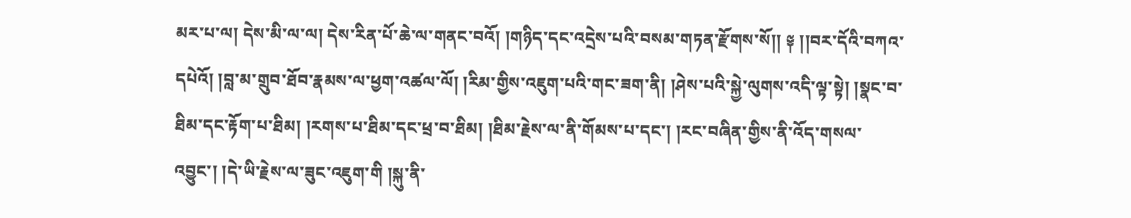མར་པ་ལ། དེས་མི་ལ་ལ། དེས་རིན་པོ་ཆེ་ལ་གནང་བའོ། །གཉིད་དང་འདྲེས་པའི་བསམ་གཏན་རྫོགས་སོ།། ༈ །།བར་དོའི་བཀའ་དཔེའོ། །བླ་མ་གྲུབ་ཐོབ་རྣམས་ལ་ཕྱག་འཚལ་ལོ། །རིམ་གྱིས་འཇུག་པའི་གང་ཟག་ནི། །ཤེས་པའི་སྐྱེ་ལུགས་འདི་ལྟ་སྟེ། །སྣང་བ་ཐིམ་དང་རྟོག་པ་ཐིམ། །རགས་པ་ཐིམ་དང་ཕྲ་བ་ཐིམ། །ཐིམ་རྗེས་ལ་ནི་གོམས་པ་དང་། །རང་བཞིན་གྱིས་ནི་འོད་གསལ་འབྱུང་། །དེ་ཡི་རྗེས་ལ་ཟུང་འཇུག་གི །སྐུ་ནི་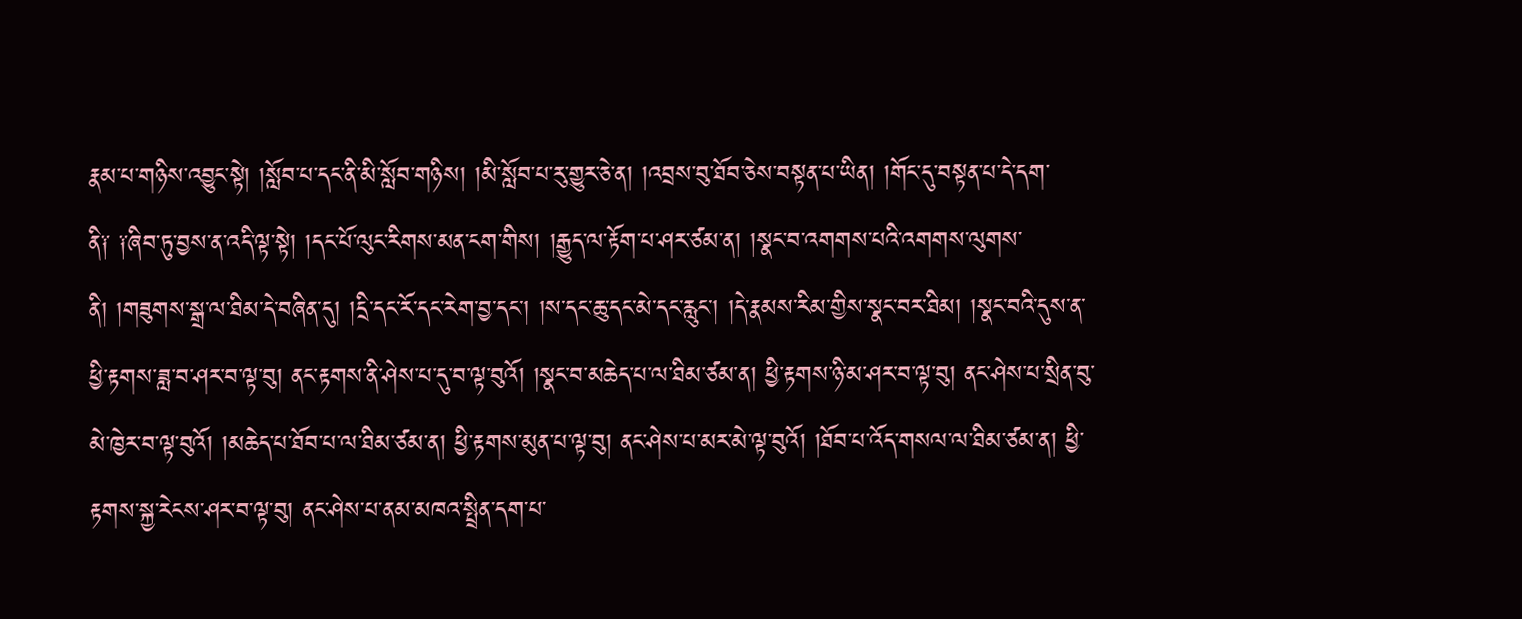རྣམ་པ་གཉིས་འབྱུང་སྟེ། །སློབ་པ་དང་ནི་མི་སློབ་གཉིས། །མི་སློབ་པ་རུ་གྱུར་ཅེ་ན། །འབྲས་བུ་ཐོབ་ཅེས་བསྟན་པ་ཡིན། །གོང་དུ་བསྟན་པ་དེ་དག་ནི༑ ༑ཞིབ་ཏུ་བྱས་ན་འདི་ལྟ་སྟེ། །དང་པོ་ལུང་རིགས་མན་ངག་གིས། །རྒྱུད་ལ་རྟོག་པ་ཤར་ཙམ་ན། །སྣང་བ་འགགས་པའི་འགགས་ལུགས་ནི། །གཟུགས་སྒྲ་ལ་ཐིམ་དེ་བཞིན་དུ། །དྲི་དང་རོ་དང་རེག་བྱ་དང་། །ས་དང་ཆུ་དང་མེ་དང་རླུང་། །དེ་རྣམས་རིམ་གྱིས་སྣང་བར་ཐིམ། །སྣང་བའི་དུས་ན་ཕྱི་རྟགས་ཟླ་བ་ཤར་བ་ལྟ་བུ། ནང་རྟགས་ནི་ཤེས་པ་དུ་བ་ལྟ་བུའོ། །སྣང་བ་མཆེད་པ་ལ་ཐིམ་ཙམ་ན། ཕྱི་རྟགས་ཉི་མ་ཤར་བ་ལྟ་བུ། ནང་ཤེས་པ་སྲིན་བུ་མེ་ཁྱེར་བ་ལྟ་བུའོ། །མཆེད་པ་ཐོབ་པ་ལ་ཐིམ་ཙམ་ན། ཕྱི་རྟགས་མུན་པ་ལྟ་བུ། ནང་ཤེས་པ་མར་མེ་ལྟ་བུའོ། །ཐོབ་པ་འོད་གསལ་ལ་ཐིམ་ཙམ་ན། ཕྱི་རྟགས་སྐྱ་རེངས་ཤར་བ་ལྟ་བུ། ནང་ཤེས་པ་ནམ་མཁའ་སྤྲིན་དག་པ་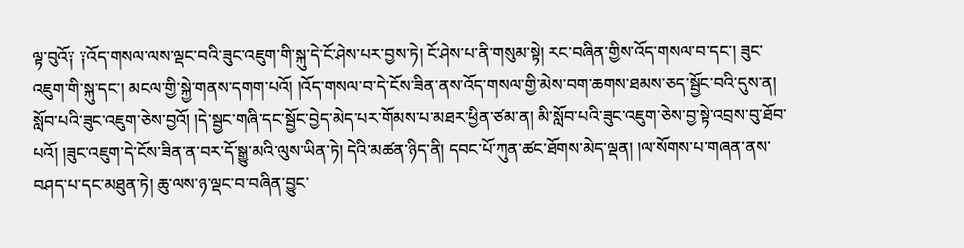ལྟ་བུའོ༑ ༑འོད་གསལ་ལས་ལྡང་བའི་ཟུང་འཇུག་གི་སྐུ་དེ་ངོ་ཤེས་པར་བྱས་ཏེ། ངོ་ཤེས་པ་ནི་གསུམ་སྟེ། རང་བཞིན་གྱིས་འོད་གསལ་བ་དང་། ཟུང་འཇུག་གི་སྐུ་དང་། མངལ་གྱི་སྐྱེ་གནས་དགག་པའོ། །འོད་གསལ་བ་དེ་ངོས་ཟིན་ནས་འོད་གསལ་གྱི་མེས་བག་ཆགས་ཐམས་ཅད་སྦྱོང་བའི་དུས་ན། སློབ་པའི་ཟུང་འཇུག་ཅེས་བྱའོ། །དེ་སྦྱང་གཞི་དང་སྦྱོང་བྱེད་མེད་པར་གོམས་པ་མཐར་ཕྱིན་ཙམ་ན། མི་སློབ་པའི་ཟུང་འཇུག་ཅེས་བྱ་སྟེ་འབྲས་བུ་ཐོབ་པའོ། །ཟུང་འཇུག་དེ་ངོས་ཟིན་ན་བར་དོ་སྒྱུ་མའི་ལུས་ཡིན་ཏེ། དེའི་མཚན་ཉིད་ནི། དབང་པོ་ཀུན་ཚང་ཐོགས་མེད་ལྡན། །ལ་སོགས་པ་གཞན་ནས་བཤད་པ་དང་མཐུན་ཏེ། ཆུ་ལས་ཉ་ལྡང་བ་བཞིན་བྱུང་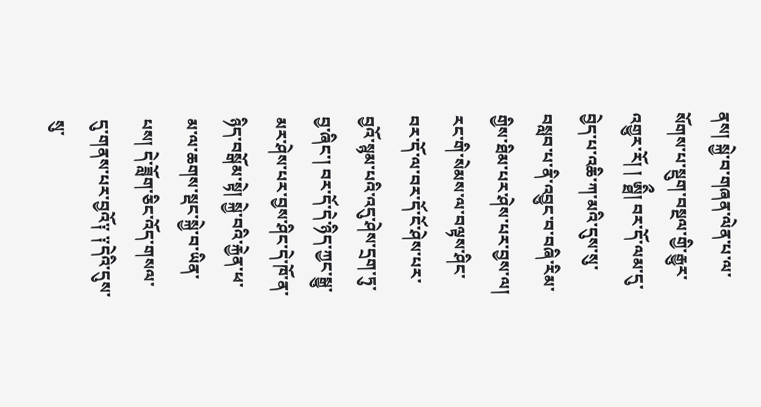ནས། སྐྱེ་བ་གཞན་ལེན་པ་ལ་སོགས་པ་སྡུག་བསྔལ་གྱི་རྒྱུར་འགྱུར་རོ། ། ཨྠིྀ། བར་དོ་ལམ་དུ་བྱེད་པ་འཆི་ཀ་མའི་དུས་སུ་བསླབ་པ་ནི་འབྱུང་བ་བཞི་རིམ་གྱིས་ཐིམ་པར་ཤེས་པར་བྱས་ལ། རང་གི་སེམས་ལ་བལྟས་ཤིང་བར་དོ་ལ་བར་དོ་ངོ་ཤེས་པར་བྱའོ་སྙམ་པའི་འདུ་ཤེས་དྲག་ཏུ་བྱ་ཞིང་། བར་དོ་དེ་ཉིད་ཀྱང་སྒྱུ་མར་ཤེས་པར་བྱས་ཤིང་དེ་ཁོ་ན་ཉིད་བསྒོམ་སྟེ། སྐྱེ་བའི་རྐྱེན་ཕ་མ་ལ་ཆགས་སྡང་སྐྱེ་བ་ཡིན་པས། དེ་ཟློག་ཅིང་འོད་གསལ་དུ་གནས་པར་བྱའོ༑ ༑དེའི་དུས་སུ་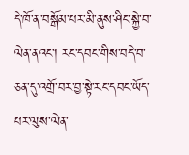དེ་ཁོ་ན་བསྒོམ་པར་མི་ནུས་ཤིང་སྐྱེ་བ་ལེན་ནའང་། རང་དབང་གིས་བདེ་བ་ཅན་དུ་འགྲོ་བར་བྱ་སྟེ་རང་དབང་ཡོད་པར་ལུས་ལེན་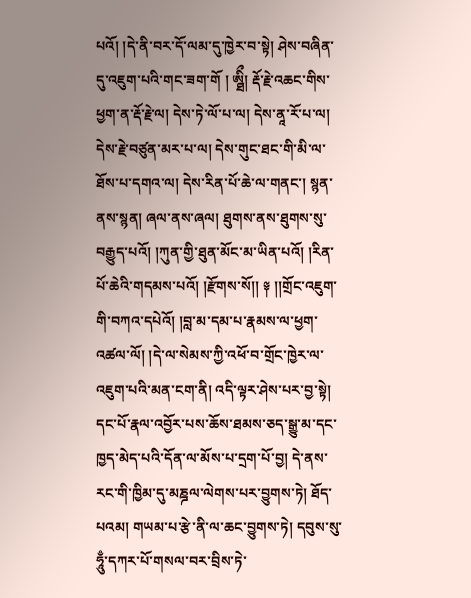པའོ། །དེ་ནི་བར་དོ་ལམ་དུ་ཁྱེར་བ་སྟེ། ཤེས་བཞིན་དུ་འཇུག་པའི་གང་ཟག་གོ ། ཨྠིྀ། རྡོ་རྗེ་འཆང་གིས་ཕྱག་ན་རྡོ་རྗེ་ལ། དེས་ཏེ་ལོ་པ་ལ། དེས་ནཱ་རོ་པ་ལ། དེས་རྗེ་བཙུན་མར་པ་ལ། དེས་གུང་ཐང་གི་མི་ལ་ཐོས་པ་དགའ་ལ། དེས་རིན་པོ་ཆེ་ལ་གནང་། སྙན་ནས་སྙན། ཞལ་ནས་ཞལ། ཐུགས་ནས་ཐུགས་སུ་བརྒྱུད་པའོ། །ཀུན་གྱི་ཐུན་མོང་མ་ཡིན་པའོ། །རིན་པོ་ཆེའི་གདམས་པའོ། །རྫོགས་སོ།། ༈ །།གྲོང་འཇུག་གི་བཀའ་དཔེའོ། །བླ་མ་དམ་པ་རྣམས་ལ་ཕྱག་འཚལ་ལོ། །དེ་ལ་སེམས་ཀྱི་འཕོ་བ་གྲོང་ཁྱེར་ལ་འཇུག་པའི་མན་ངག་ནི། འདི་ལྟར་ཤེས་པར་བྱ་སྟེ། དང་པོ་རྣལ་འབྱོར་པས་ཆོས་ཐམས་ཅད་སྒྱུ་མ་དང་ཁྱད་མེད་པའི་དོན་ལ་མོས་པ་དྲག་པོ་བྱ། དེ་ནས་རང་གི་ཁྱིམ་དུ་མཎྜལ་ལེགས་པར་བྱུགས་ཏེ། ཐོད་པའམ། གཡམ་པ་རྩེ་ནི་ལ་ཆང་བྱུགས་ཏེ། དབུས་སུ་ཧཱུྃ་དཀར་པོ་གསལ་བར་བྲིས་ཏེ་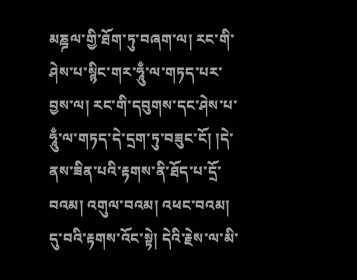མཎྜལ་གྱི་ཐོག་ཏུ་བཞག་ལ། རང་གི་ཤེས་པ་སྙིང་གར་ཧཱུྃ་ལ་གཏད་པར་བྱས་ལ། རང་གི་དབུགས་དང་ཤེས་པ་ཧཱུྃ་ལ་གཏད་དེ་དྲག་ཏུ་བཟུང་ངོ། །དེ་ནས་ཟིན་པའི་རྟགས་ནི་ཐོད་པ་དྲོ་བའམ། འགུལ་བའམ། འཕང་བའམ། དུ་བའི་རྟགས་འོང་སྟེ། དེའི་རྗེས་ལ་མི་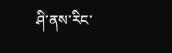ཤི་ནས་རིང་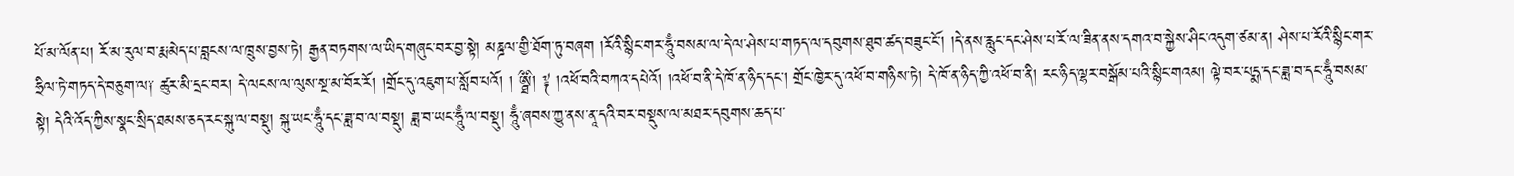པོ་མ་ལོན་པ། རོ་མ་རུལ་བ་རྨ་མེད་པ་བླངས་ལ་ཁྲུས་བྱས་ཏེ། རྒྱན་བཏགས་ལ་ཡིད་གཞུང་བར་བྱ་སྟེ། མཎྜལ་གྱི་ཐོག་ཏུ་བཞག །རོའི་སྙིང་གར་ཧཱུྃ་བསམ་ལ་དེ་ལ་ཤེས་པ་གཏད་ལ་དབུགས་ཐུབ་ཚད་བཟུང་ངོ་། །དེ་ནས་རླུང་དང་ཤེས་པ་རོ་ལ་ཟིན་ནས་དགའ་བ་སྐྱེས་ཤིང་འདུག་ཙམ་ན། ཤེས་པ་རོའི་སྙིང་གར་ཧྲིལ་ཏེ་གཏད་དེ་བཅུག་ལ༑ ཚུར་མི་དྲང་བར། དེ་ལངས་ལ་ལུས་སྔ་མ་བོར་རོ། །གྲོང་དུ་འཇུག་པ་སློབ་པའོ། ། ཨྠིྀ། ༈ །འཕོ་བའི་བཀའ་དཔེའོ། །འཕོ་བ་ནི་དེ་ཁོ་ན་ཉིད་དང་། གྲོང་ཁྱེར་དུ་འཕོ་བ་གཉིས་ཏེ། དེ་ཁོ་ན་ཉིད་ཀྱི་འཕོ་བ་ནི། རང་ཉིད་ལྷར་བསྒོམ་པའི་སྙིང་གའམ། ལྟེ་བར་པདྨ་དང་ཟླ་བ་དང་ཧཱུྃ་བསམ་སྟེ། དེའི་འོད་ཀྱིས་སྣང་སྲིད་ཐམས་ཅད་རང་སྐུ་ལ་བསྡུ། སྐུ་ཡང་ཧཱུྃ་དང་ཟླ་བ་ལ་བསྡུ། ཟླ་བ་ཡང་ཧཱུྃ་ལ་བསྡུ། ཧཱུྃ་ཞབས་ཀྱུ་ནས་ནཱ་དའི་བར་བསྡུས་ལ་མཐར་དབུགས་ཆད་པ་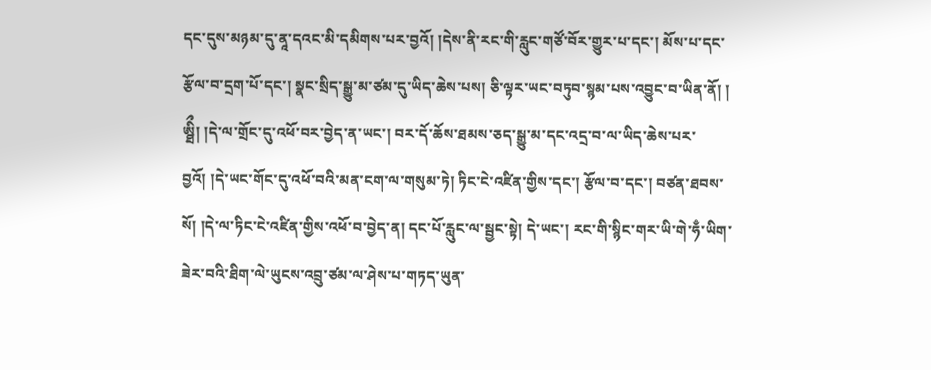དང་དུས་མཉམ་དུ་ནཱ་དའང་མི་དམིགས་པར་བྱའོ། །དེས་ནི་རང་གི་རླུང་གཙོ་བོར་གྱུར་པ་དང་། མོས་པ་དང་རྩོལ་བ་དྲག་པོ་དང་། སྣང་སྲིད་སྒྱུ་མ་ཙམ་དུ་ཡིད་ཆེས་པས། ཅི་ལྟར་ཡང་བཏུབ་སྙམ་པས་འབྱུང་བ་ཡིན་ནོ། ། ཨྠིྀ། །དེ་ལ་གྲོང་དུ་འཕོ་བར་བྱེད་ན་ཡང་། བར་དོ་ཆོས་ཐམས་ཅད་སྒྱུ་མ་དང་འདྲ་བ་ལ་ཡིད་ཆེས་པར་བྱའོ། །དེ་ཡང་གོང་དུ་འཕོ་བའི་མན་ངག་ལ་གསུམ་ཏེ། ཏིང་ངེ་འཛིན་གྱིས་དང་། རྩོལ་བ་དང་། བཙན་ཐབས་སོ། །དེ་ལ་ཏིང་ངེ་འཛིན་གྱིས་འཕོ་བ་བྱེད་ན། དང་པོ་རླུང་ལ་སྦྱང་སྟེ། དེ་ཡང་། རང་གི་སྙིང་གར་ཡི་གེ་ཧྃ་ཡིག་ཟེར་བའི་ཐིག་ལེ་ཡུངས་འབྲུ་ཙམ་ལ་ཤེས་པ་གཏད་ཡུན་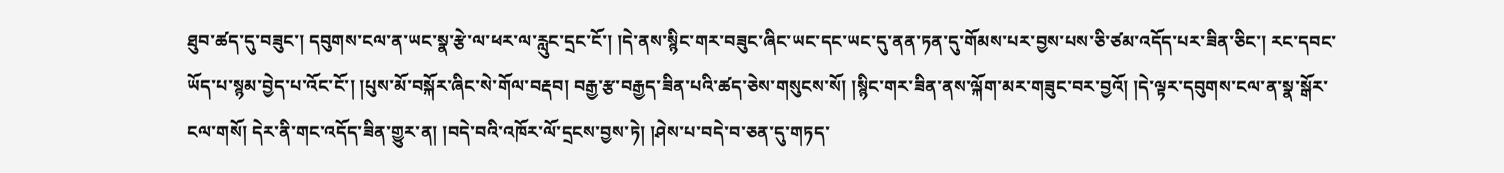ཐུབ་ཚད་དུ་བཟུང་། དབུགས་ངལ་ན་ཡང་སྣ་རྩེ་ལ་ཕར་ལ་རླུང་དྲང་ངོ་། །དེ་ནས་སྙིང་གར་བཟུང་ཞིང་ཡང་དང་ཡང་དུ་ནན་ཏན་དུ་གོམས་པར་བྱས་པས་ཅི་ཙམ་འདོད་པར་ཟིན་ཅིང་། རང་དབང་ཡོད་པ་སྙམ་བྱེད་པ་འོང་ངོ་། །པུས་མོ་བསྐོར་ཞིང་སེ་གོལ་བརྡབ། བརྒྱ་རྩ་བརྒྱད་ཟིན་པའི་ཚད་ཅེས་གསུངས་སོ། །སྙིང་གར་ཟིན་ནས་ལྐོག་མར་གཟུང་བར་བྱའོ། །དེ་ལྟར་དབུགས་ངལ་ན་སྣ་སྒོར་ངལ་གསོ། དེར་ནི་གང་འདོད་ཟིན་གྱུར་ན། །བདེ་བའི་འཁོར་ལོ་དྲངས་བྱས་ཏེ། །ཤེས་པ་བདེ་བ་ཅན་དུ་གཏད་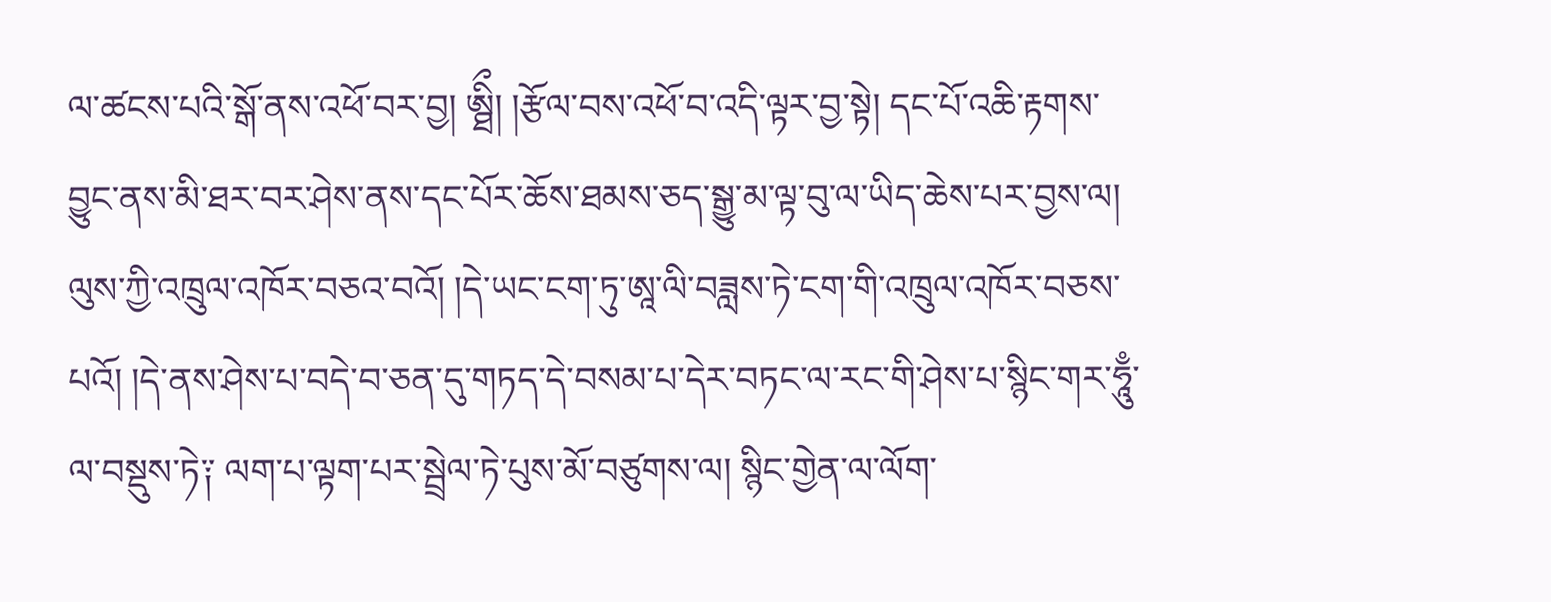ལ་ཚངས་པའི་སྒོ་ནས་འཕོ་བར་བྱ། ཨྠིྀ། །རྩོལ་བས་འཕོ་བ་འདི་ལྟར་བྱ་སྟེ། དང་པོ་འཆི་རྟགས་བྱུང་ནས་མི་ཐར་བར་ཤེས་ནས་དང་པོར་ཆོས་ཐམས་ཅད་སྒྱུ་མ་ལྟ་བུ་ལ་ཡིད་ཆེས་པར་བྱས་ལ། ལུས་ཀྱི་འཁྲུལ་འཁོར་བཅའ་བའོ། །དེ་ཡང་ངག་ཏུ་ཨཱ་ལི་བཟླས་ཏེ་ངག་གི་འཁྲུལ་འཁོར་བཅས་པའོ། །དེ་ནས་ཤེས་པ་བདེ་བ་ཅན་དུ་གཏད་དེ་བསམ་པ་དེར་བཏང་ལ་རང་གི་ཤེས་པ་སྙིང་གར་ཧཱུྃ་ལ་བསྡུས་ཏེ༑ ལག་པ་ལྟག་པར་སྦྲེལ་ཏེ་པུས་མོ་བཙུགས་ལ། སྙིང་གྱེན་ལ་ལོག་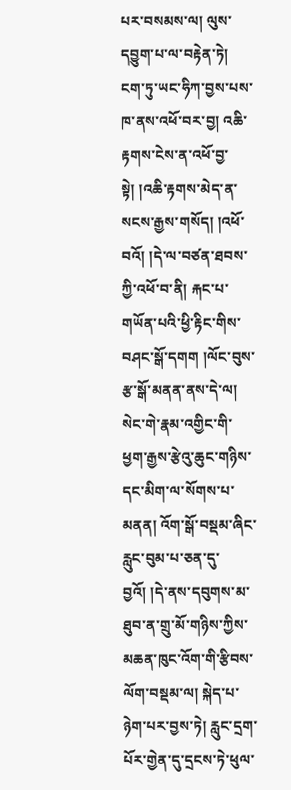པར་བསམས་ལ། ལུས་དབྱུག་པ་ལ་བརྟེན་ཏེ། ངག་ཏུ་ཡང་ཧིཀ་བྱས་པས་ཁ་ནས་འཕོ་བར་བྱ། འཆི་རྟགས་ངེས་ན་འཕོ་བྱ་སྟེ། །འཆི་རྟགས་མེད་ན་སངས་རྒྱས་གསོད། །འཕོ་བའོ། །དེ་ལ་བཙན་ཐབས་ཀྱི་འཕོ་བ་ནི། རྐང་པ་གཡོན་པའི་ཕྱི་རྟིང་གིས་བཤང་སྒོ་དགག །ལོང་བུས་རྩ་སྒོ་མནན་ནས་དེ་ལ། སེང་གེ་རྣམ་འགྱིང་གི་ཕྱག་རྒྱས་རྩེའུ་ཆུང་གཉིས་དང་མིག་ལ་སོགས་པ་མནན། འོག་སྒོ་བསྡམ་ཞིང་རླུང་བུམ་པ་ཅན་དུ་བྱའོ། །དེ་ནས་དབུགས་མ་ཐུབ་ན་གྲུ་མོ་གཉིས་ཀྱིས་མཆན་ཁུང་འོག་གི་རྩིབས་ལོག་བསྡམ་ལ། སྐེད་པ་ཉེག་པར་བྱས་ཏེ། རླུང་དྲག་པོར་གྱེན་དུ་དྲངས་ཏེ་ཕུལ་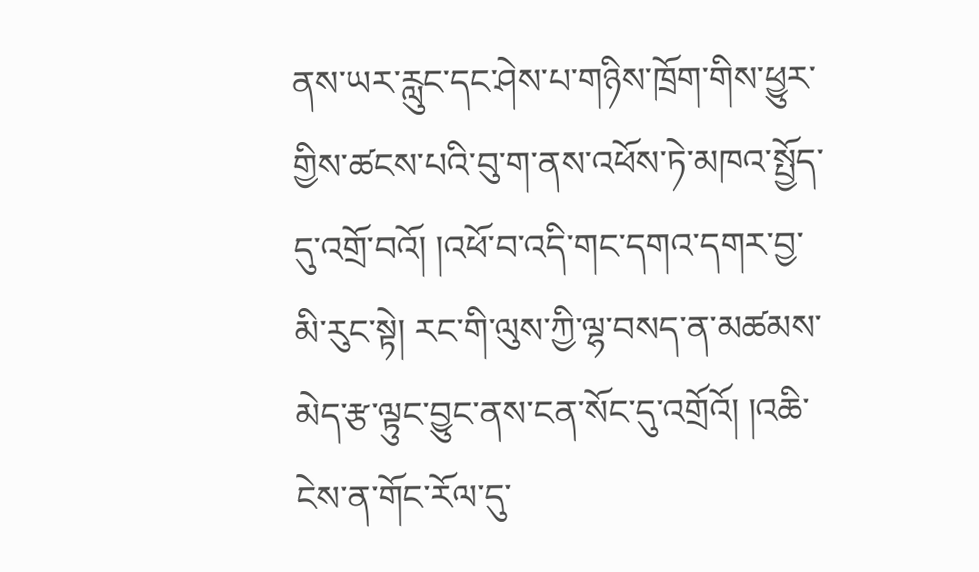ནས་ཡར་རླུང་དང་ཤེས་པ་གཉིས་ཁྲོག་གིས་ཕྱུར་གྱིས་ཚངས་པའི་བུ་ག་ནས་འཕོས་ཏེ་མཁའ་སྤྱོད་དུ་འགྲོ་བའོ། །འཕོ་བ་འདི་གང་དགའ་དགར་བྱ་མི་རུང་སྟེ། རང་གི་ལུས་ཀྱི་ལྷ་བསད་ན་མཚམས་མེད་རྩ་ལྟུང་བྱུང་ནས་ངན་སོང་དུ་འགྲོའོ། །འཆི་ངེས་ན་གོང་རོལ་དུ་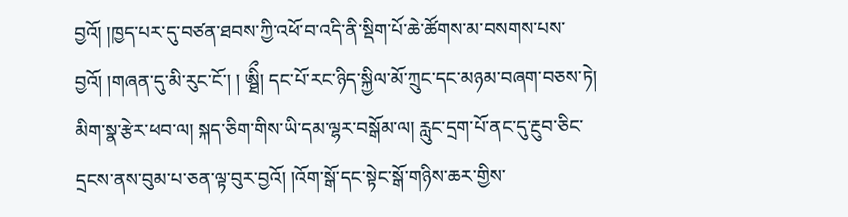བྱའོ། །ཁྱད་པར་དུ་བཙན་ཐབས་ཀྱི་འཕོ་བ་འདི་ནི་སྡིག་པོ་ཆེ་ཚོགས་མ་བསགས་པས་བྱའོ། །གཞན་དུ་མི་རུང་ངོ་། ། ཨྠིྀ། དང་པོ་རང་ཉིད་སྐྱིལ་མོ་ཀྲུང་དང་མཉམ་བཞག་བཅས་ཏེ། མིག་སྣ་རྩེར་ཕབ་ལ། སྐད་ཅིག་གིས་ཡི་དམ་ལྷར་བསྒོམ་ལ། རླུང་དྲག་པོ་ནང་དུ་རྔུབ་ཅིང་དྲངས་ནས་བུམ་པ་ཅན་ལྟ་བུར་བྱའོ། །འོག་སྒོ་དང་སྟེང་སྒོ་གཉིས་ཆར་གྱིས་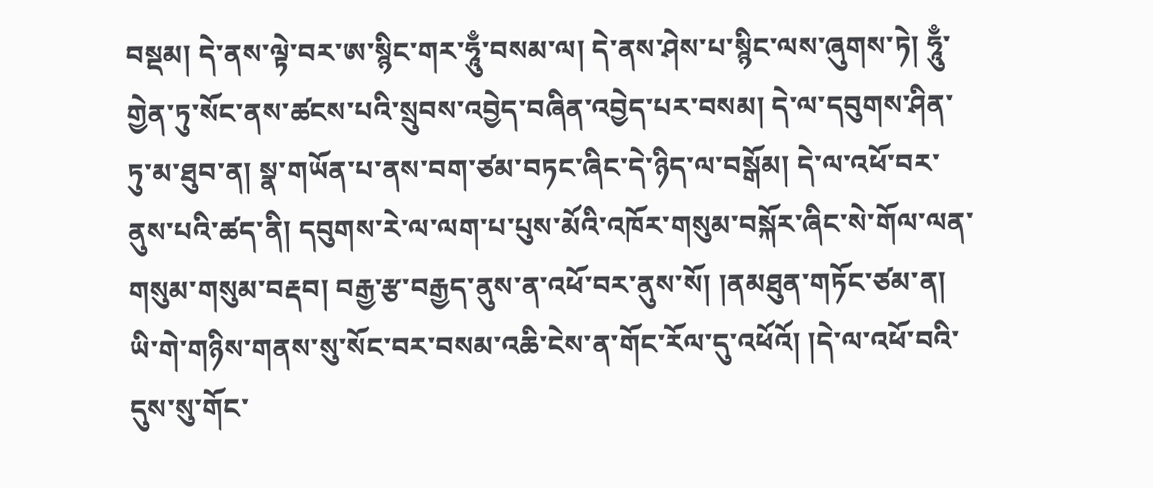བསྡམ། དེ་ནས་ལྟེ་བར་ཨ་སྙིང་གར་ཧཱུྃ་བསམ་ལ། དེ་ནས་ཤེས་པ་སྙིང་ལས་ཞུགས་ཏེ། ཧཱུྃ་གྱེན་ཏུ་སོང་ནས་ཚངས་པའི་སྲུབས་འབྱེད་བཞིན་འབྱེད་པར་བསམ། དེ་ལ་དབུགས་ཤིན་ཏུ་མ་ཐུབ་ན། སྣ་གཡོན་པ་ནས་བག་ཙམ་བཏང་ཞིང་དེ་ཉིད་ལ་བསྒོམ། དེ་ལ་འཕོ་བར་ནུས་པའི་ཚད་ནི། དབུགས་རེ་ལ་ལག་པ་པུས་མོའི་འཁོར་གསུམ་བསྐོར་ཞིང་སེ་གོལ་ལན་གསུམ་གསུམ་བརྡབ། བརྒྱ་རྩ་བརྒྱད་ནུས་ན་འཕོ་བར་ནུས་སོ། །ནམཐུན་གཏོང་ཙམ་ན། ཡི་གེ་གཉིས་གནས་སུ་སོང་བར་བསམ་འཆི་ངེས་ན་གོང་རོལ་དུ་འཕོའོ། །དེ་ལ་འཕོ་བའི་དུས་སུ་གོང་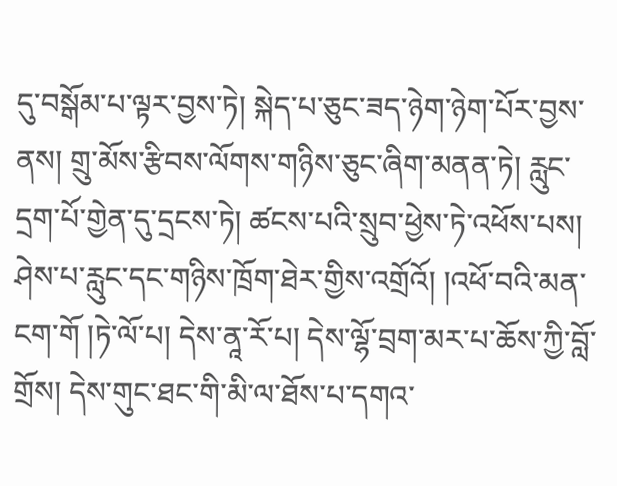དུ་བསྒོམ་པ་ལྟར་བྱས་ཏེ། སྐེད་པ་ཅུང་ཟད་ཉེག་ཉེག་པོར་བྱས་ནས། གྲུ་མོས་རྩིབས་ལོགས་གཉིས་ཅུང་ཞིག་མནན་ཏེ། རླུང་དྲག་པོ་གྱེན་དུ་དྲངས་ཏེ། ཚངས་པའི་སྲུབ་ཕྱེས་ཏེ་འཕོས་པས། ཤེས་པ་རླུང་དང་གཉིས་ཁྲོག་ཐེར་གྱིས་འགྲོའོ། །འཕོ་བའི་མན་ངག་གོ །ཏེ་ལོ་པ། དེས་ནཱ་རོ་པ། དེས་ལྷོ་བྲག་མར་པ་ཆོས་ཀྱི་བློ་གྲོས། དེས་གུང་ཐང་གི་མི་ལ་ཐོས་པ་དགའ་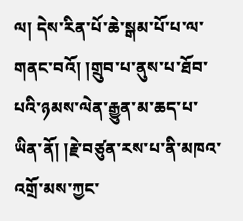ལ། དེས་རིན་པོ་ཆེ་སྒམ་པོ་པ་ལ་གནང་བའོ། །གྲུབ་པ་ནུས་པ་ཐོབ་པའི་ཉམས་ལེན་རྒྱུན་མ་ཆད་པ་ཡིན་ནོ། །རྗེ་བཙུན་རས་པ་ནི་མཁའ་འགྲོ་མས་ཀྱང་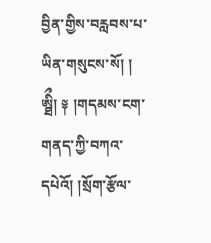བྱིན་གྱིས་བརླབས་པ་ཡིན་གསུངས་སོ། ། ཨྠིྀ། ༈ །གདམས་ངག་གནད་ཀྱི་བཀའ་དཔེའོ། །སྲོག་རྩོལ་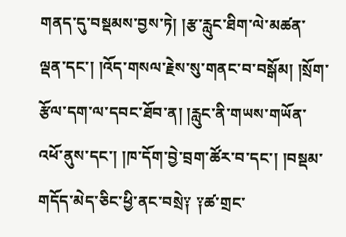གནད་དུ་བསྡམས་བྱས་ཏེ། །རྩ་རླུང་ཐིག་ལེ་མཚན་ལྡན་དང་། །འོད་གསལ་རྗེས་སུ་གནང་བ་བསྒོམ། །སྲོག་རྩོལ་དག་ལ་དབང་ཐོབ་ན། །རླུང་ནི་གཡས་གཡོན་འཕོ་ནུས་དང་། །ཁ་དོག་བྱེ་བྲག་ཚོར་བ་དང་། །བསྡམ་གདོད་མེད་ཅིང་ཕྱི་ནང་བསྲེ༑ ༑ཚ་གྲང་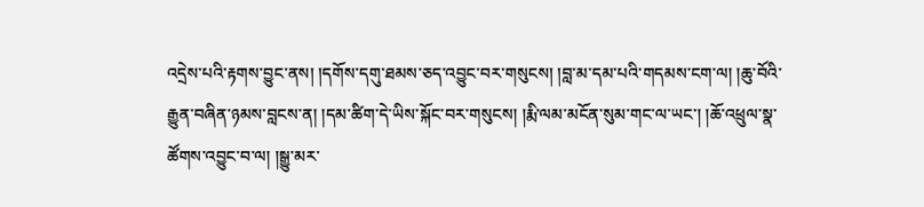འདྲེས་པའི་རྟགས་བྱུང་ནས། །དགོས་དགུ་ཐམས་ཅད་འབྱུང་བར་གསུངས། །བླ་མ་དམ་པའི་གདམས་ངག་ལ། །ཆུ་བོའི་རྒྱུན་བཞིན་ཉམས་བླངས་ན། །དམ་ཚིག་དེ་ཡིས་སྐོང་བར་གསུངས། །རྨི་ལམ་མངོན་སུམ་གང་ལ་ཡང་། །ཆོ་འཕྲུལ་སྣ་ཚོགས་འབྱུང་བ་ལ། །སྒྱུ་མར་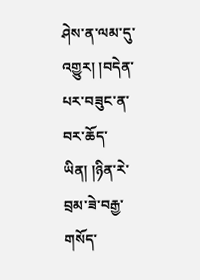ཤེས་ན་ལམ་དུ་འགྱུར། །བདེན་པར་བཟུང་ན་བར་ཆོད་ཡིན། །ཉིན་རེ་བྲམ་ཟེ་བརྒྱ་གསོད་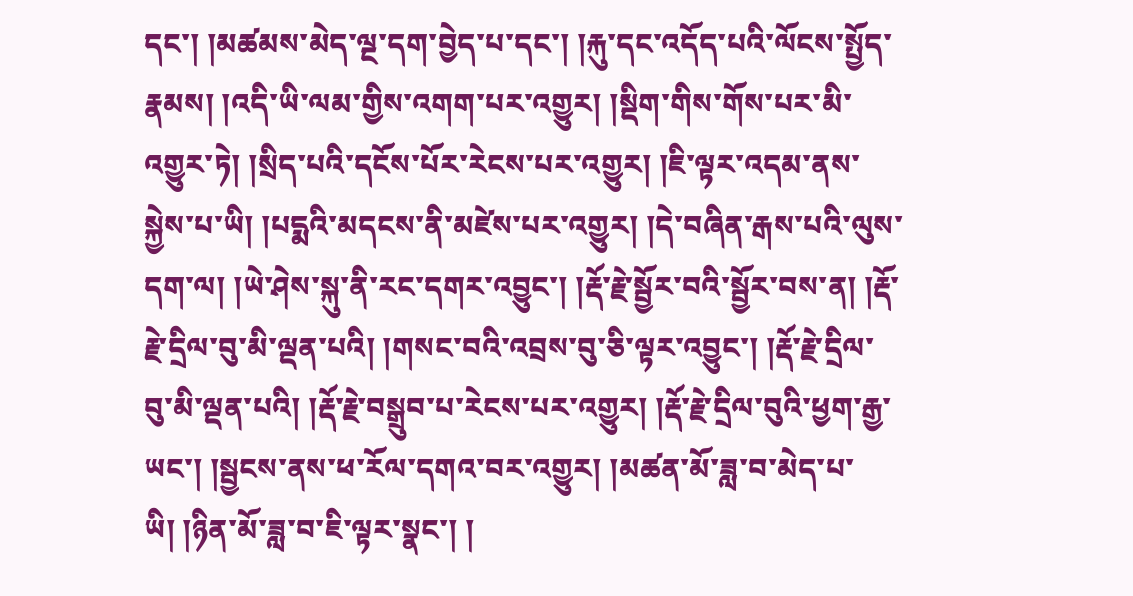དང་། །མཚམས་མེད་ལྔ་དག་བྱེད་པ་དང་། །རྐུ་དང་འདོད་པའི་ལོངས་སྤྱོད་རྣམས། །འདི་ཡི་ལམ་གྱིས་འགག་པར་འགྱུར། །སྡིག་གིས་གོས་པར་མི་འགྱུར་ཏེ། །སྲིད་པའི་དངོས་པོར་རེངས་པར་འགྱུར། །ཇི་ལྟར་འདམ་ནས་སྐྱེས་པ་ཡི། །པདྨའི་མདངས་ནི་མཛེས་པར་འགྱུར། །དེ་བཞིན་རྒས་པའི་ལུས་དག་ལ། །ཡེ་ཤེས་སྐུ་ནི་རང་དགར་འབྱུང་། །རྡོ་རྗེ་སྦྱོར་བའི་སྦྱོར་བས་ན། །རྡོ་རྗེ་དྲིལ་བུ་མི་ལྡན་པའི། །གསང་བའི་འབྲས་བུ་ཅི་ལྟར་འབྱུང་། །རྡོ་རྗེ་དྲིལ་བུ་མི་ལྡན་པའི། །རྡོ་རྗེ་བསྒྲུབ་པ་རེངས་པར་འགྱུར། །རྡོ་རྗེ་དྲིལ་བུའི་ཕྱག་རྒྱ་ཡང་། །སྦྱངས་ནས་ཕ་རོལ་དགའ་བར་འགྱུར། །མཚན་མོ་ཟླ་བ་མེད་པ་ཡི། །ཉིན་མོ་ཟླ་བ་ཇི་ལྟར་སྣང་། །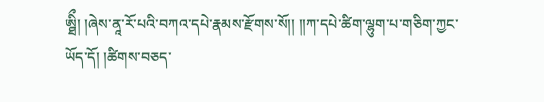ཨྠིྀ། །ཞེས་ནཱ་རོ་པའི་བཀའ་དཔེ་རྣམས་རྫོགས་སོ།། །།ཀ་དཔེ་ཚིག་ལྷུག་པ་གཅིག་ཀྱང་ཡོད་དོ། །ཚིགས་བཅད་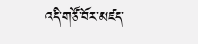འདི་གཙོ་བོར་མཛད་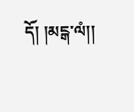དོ། །མངྒ་ལཾ།།